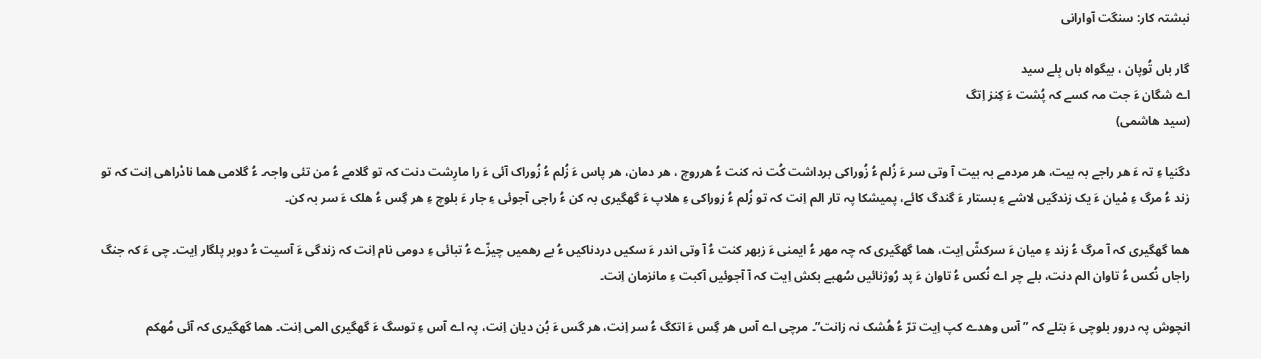نبشتہ کار: سنگت آوارانی

گار باں تُوپان ، بیگواہ باں بِلے سید
اے شگان ءَ جت مہ کسے کہ پُشت ءَ کِنز اِتگ
(سید ھاشمی)

دگنیا ءِ تہ ءَ ھر راجے بہ بیت، ھر مردمے بہ بیت آ وتی سر ءَ زُلم ءُ زُوراکی برداشت کُت نہ کنت ءُ ھرروچ ، ھر دمان، ھر پاس ءَ زُلم ءُ زُوراک آئی ءَ را مارِشت دنت کہ تو گلامے ءُ من تئی واجہ۔ ءُ گلامی ھما نادْراھی اِنت کہ تو زند ءُ مرگ ءِ مْیان ءَ یک زندگیں لاشے ءِ بستار ءَ گندگ کائے، پمیشکا پہ تار الم اِنت کہ تو زُلم ءُ زوراکی ءِ ھلاپ ءَ گھگیری بہ کن ءُ راجی آجوئی ءِ جار ءَ بلوچ ءِ ھر گِس ءُ ھلک ءَ سر بہ کن۔

ھما گھگیری کہ آ مرگ ءُ زند ءِ میان ءَ سرکشّ اِیت، ھما گھگیری کہ چہ مھر ءُ ایمنی ءَ زبھر کنت ءُ آ وتی اندر ءَ سکیں دردناکیں ءُ بے رھمیں چیزّے ءُ تبائی ءِ دومی نام اِنت کہ زندگی ءَ آسیت ءُ دوبر پلگار اِیت۔ چی ءَ کہ جنگ راجاں نُکس ءُ تاوان الم دنت، بلے چر اے نُکس ءُ تاوان ءَ پد رُوژنائیں سُھبے بکش اِیت کہ آ آجوئیں آکبت ءِ مانزمان اِنت۔

انچوش پہ درور بلوچی ءَ بتلے کہ ” آس وھدے کپ اِیت ترّ ءُ ھُشک نہ زانت”۔ مرچی اے آس ھر گِس ءَ اتکگ ءُ سر اِنت، ھر گس ءَ بُن دیان اِنت، پہ اے آس ءِ توسگ ءَ گھگیری المی اِنت۔ ھما گھگیری کہ آئی مُھکم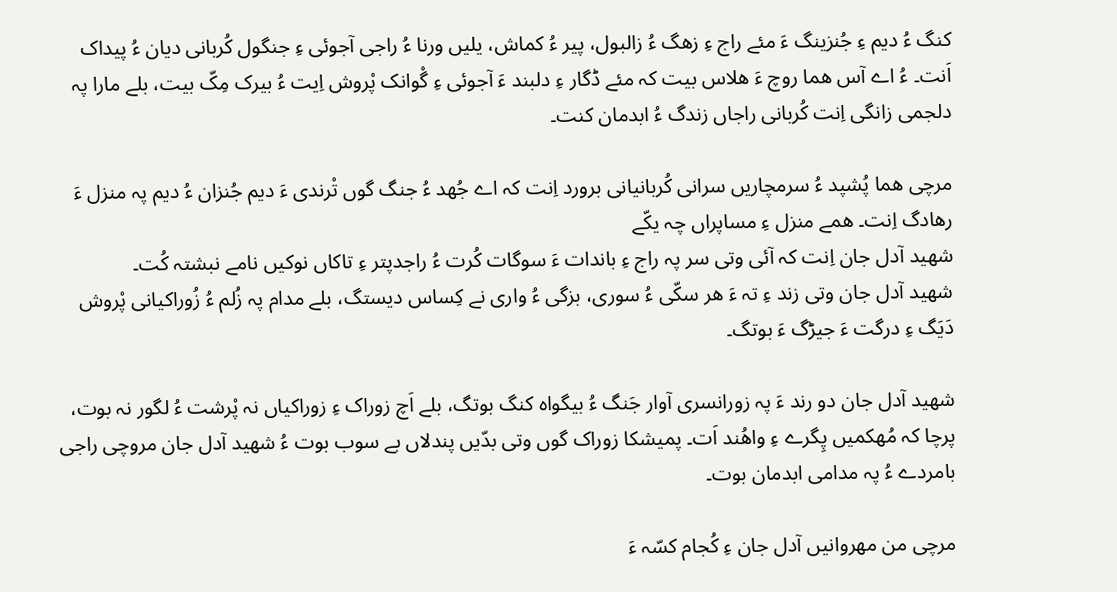کنگ ءُ دیم ءِ جُنزینگ ءَ مئے راج ءِ زھگ ءُ زالبول، پیر ءُ کماش، یلیں ورنا ءُ راجی آجوئی ءِ جنگول کُربانی دیان ءُ پیداک اَنت۔ ءُ اے آس ھما روچ ءَ ھلاس بیت کہ مئے ڈگار ءِ دلبند ءَ آجوئی ءِ گْوانک پْروش اِیت ءُ بیرک مِکّ بیت، بلے مارا پہ دلجمی زانگی اِنت کُربانی راجاں زندگ ءُ ابدمان کنت۔

مرچی ھما پُشپد ءُ سرمچاریں سرانی کُربانیانی برورد اِنت کہ اے جُھد ءُ جنگ گوں تْرندی ءَ دیم جُنزان ءُ دیم پہ منزل ءَ رھادگ اِنت۔ ھمے منزل ءِ مساپراں چہ یکّے
شھید آدل جان اِنت کہ آئی وتی سر پہ راج ءِ باندات ءَ سوگات کُرت ءُ راجدپتر ءِ تاکاں نوکیں نامے نبشتہ کُت۔
شھید آدل جان وتی زند ءِ تہ ءَ ھر سکّی ءُ سوری، بزگی ءُ واری نے کِساس دیستگ، بلے مدام پہ زُلم ءُ زُوراکیانی پْروش دَیَگ ءِ درگت ءَ جیڑگ ءَ بوتگ۔

شھید آدل جان دو رند ءَ پہ زورانسری آوار جَنگ ءُ بیگواہ کنگ بوتگ، بلے اَچ زوراک ءِ زوراکیاں نہ پْرشت ءُ لگور نہ بوت، پرچا کہ مُھکمیں پِگرے ءِ واھُند اَت۔ پمیشکا زوراک گوں وتی بدّیں پندلاں بے سوب بوت ءُ شھید آدل جان مروچی راجی بامردے ءُ پہ مدامی ابدمان بوت۔

مرچی من مھروانیں آدل جان ءِ کُجام کسّہ ءَ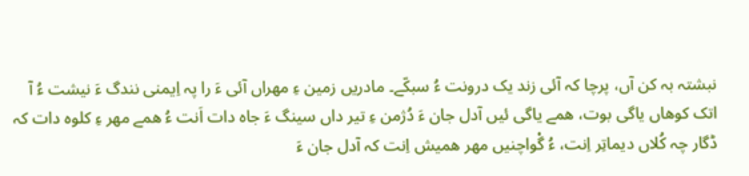نبشتہ بہ کن آں، پرچا کہ آئی زند یک درونت ءُ سبکّے۔ مادریں زمین ءِ مھراں آئی ءَ را پہ اِیمنی نندگ ءَ نیشت ءُ آ اتک کوھاں یاگی بوت، ھمے یاگی ئیں آدل جان ءَ دُژمن ءِ تیر داں سینگ ءَ جاہ دات اَنت ءُ ھمے مھر ءِ کلوہ دات کہ ڈگار چہ کُلاں دیماتِر اِنت، ءُ گْواچنیں مھر ھمیش اِنت کہ آدل جان ءَ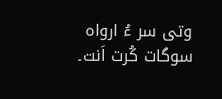وتی سر ءُ ارواہ سوگات کُرت اَنت۔